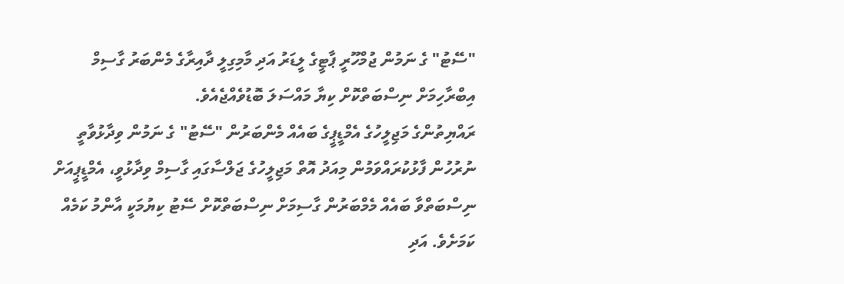"ސޭޓު" ގެ ނަމުން ޖުމްހޫރީ ޕާޓީގެ ލީޑަރު އަދި މާމިގިލީ ދާއިރާގެ މެންބަރު ގާސިމް އިބްރާހިމަށް ނިސްބަތްކޮށް ކިޔާ މައްސަލަ ބޮޑުވެއްޖެއެވެ.
ރައްޔިތުންގެ މަޖިލީހުގެ އެމްޑީޕީގެ ބައެއް މެންބަރުން "ސޭޓު" ގެ ނަމުން ވިދާޅުވާތީ ނުރުހުން ފާޅުކުރައްވަމުން މިއަދު އޮތް މަޖިލީހުގެ ޖަލްސާގައި ގާސިމް ވިދާޅުވީ، އެމްޑީޕީއަށް ނިސްބަތްވާ ބައެއް މެމްބަރުން ގާސިމަށް ނިސްބަތްކޮށް ސޭޓު ކިޔުމަކީ އާންމު ކަމެއް ކަމަށެވެ. އަދި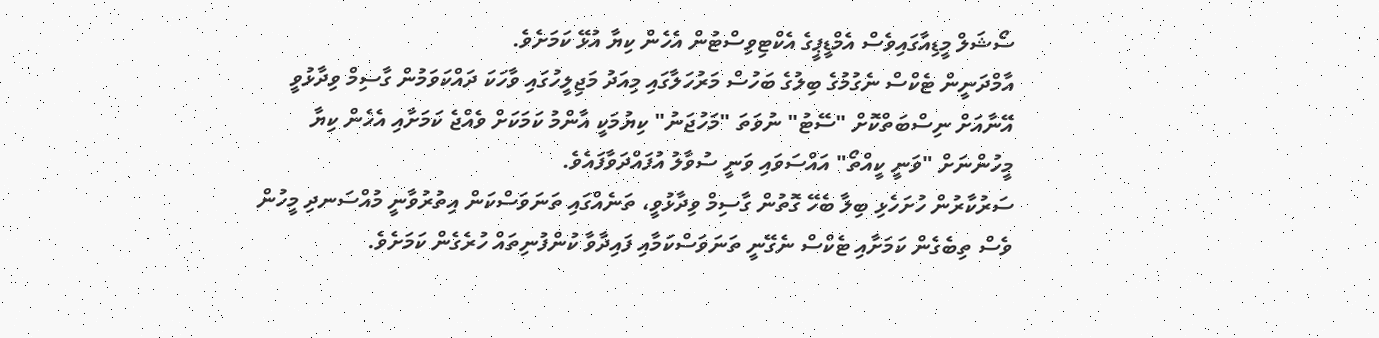ސޯޝަލް މީޑިއާގައިވެސް އެމްޑީޕީގެ އެކްޓިވިސްޓުން އެހެން ކިޔާ އުޅޭ ކަމަށެވެ.
އާމްދަނީން ޓެކްސް ނެގުމުގެ ބިލުގެ ބަހުސް މަރުހަލާގައި މިއަދު މަޖިލީހުގައި ވާހަކަ ދައްކަވަމުން ގާސިމް ވިދާޅުވީ އޭނާއަށް ނިސްބަތްކޮށް "ސޭޓު" ނުވަތަ "މަހުޖަނު" ކިޔުމަކީ އާންމު ކަމަކަށް ވެއްޖެ ކަމަށާއި އެހެން ކިޔާ މީހުންނަށް "ވަނީ ކީއްތޯ" އައްސަވައި ވަނީ ސުވާލު އުފައްދަވާފައެވެ.
ސަރުކާރުން ހުށަހެޅި ބިލާ ބެހޭ ގޮތުން ގާސިމް ވިދާޅުވީ، ތަނެއްގައި ތަނަވަސްކަން އިތުރުވާނީ މުއްސަނދި މީހުން ވެސް ތިބެގެން ކަމަށާއި ޓެކްސް ނެގޭނީ ތަނަވަސްކަމާއި ފައިދާވާ ކުންފުނިތައް ހުރެގެން ކަމަށެވެ.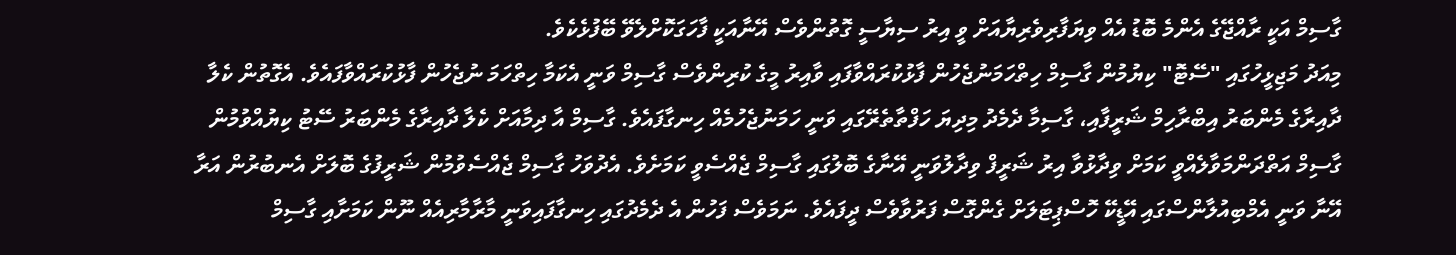ގާސިމް އަކީ ރާއްޖޭގެ އެންމެ ބޮޑު އެއް ވިޔަފާރިވެރިޔާއަށް ވީ އިރު ސިޔާސީ ގޮތުންވެސް އޭނާއަކީ ފާހަގަކޮށްލެވޭ ބޭފުޅެކެވެ.
މިއަދު މަޖިޅީހުގައި "ސޭޓޮ" ކިޔުމުން ގާސިމް ހިތްހަމަނުޖެހުން ފާޅުކުރައްވާފައި ވާއިރު މީގެ ކުރިންވެސް ގާސިމް ވަނީ އެކަމާ ހިތްހަމަ ނުޖެހުން ފާޅުކުރައްވާފައެވެ. އެގޮތުން ކެލާ ދާއިރާގެ މެންބަރު އިބްރާހިމް ޝަރީފާއި، ގާސިމާ ދެމެދު މިދިޔަ ހަފްތާތެރޭގައި ވަނީ ހަމަނުޖެހުމެއް ހިނގާފައެވެ. ގާސިމް އާ ދިމާއަށް ކެލާ ދާއިރާގެ މެންބަރު ސޭޓު ކިޔުއްވުމުން ގާސިމް އަތްދަންމަވާލެއްވީ ކަމަށް ވިދާޅުވާ އިރު ޝަރީފް ވިދާލުވަނީ އޭނާގެ ބޮލުގައި ގާސިމް ޖެއްސެވީ ކަމަށެވެ. އެދުވަހު ގާސިމް ޖެއްސެވުމުން ޝަރީފުގެ ބޮލަށް އެނބުރުން އަރާ އޭނާ ވަނީ އެމްބިއުލާންސްގައި އޭޑީކޭ ހޮސްޕިޓަލަށް ގެންގޮސް ފަރުވާވެސް ދީފައެވެ. ނަމަވެސް ފަހުން އެ ދެމެދުގައި ހިނގާފައިވަނީ މާރާމާރިއެއް ނޫން ކަމަށާއި ގާސިމް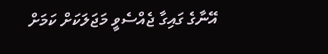އޭނާގެ ގައިގާ ޖެއްސެވީ މަޖަލަކަށް ކަމަށް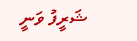ޝަރީފު ވަނީ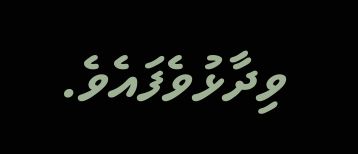ވިދާޅުވެފައެވެ.